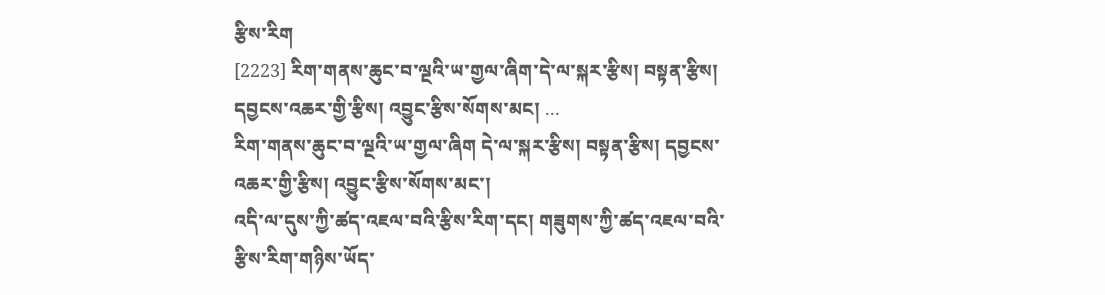རྩིས་རིག
[2223] རིག་གནས་ཆུང་བ་ལྔའི་ཡ་གྱལ་ཞིག་དེ་ལ་སྐར་རྩིས། བསྟན་རྩིས། དབྱངས་འཆར་གྱི་རྩིས། འབྱུང་རྩིས་སོགས་མང། ...
རིག་གནས་ཆུང་བ་ལྔའི་ཡ་གྱལ་ཞིག དེ་ལ་སྐར་རྩིས། བསྟན་རྩིས། དབྱངས་འཆར་གྱི་རྩིས། འབྱུང་རྩིས་སོགས་མང་།
འདི་ལ་དུས་ཀྱི་ཚད་འཇལ་བའི་རྩིས་རིག་དང། གཟུགས་ཀྱི་ཚད་འཇལ་བའི་རྩིས་རིག་གཉིས་ཡོད་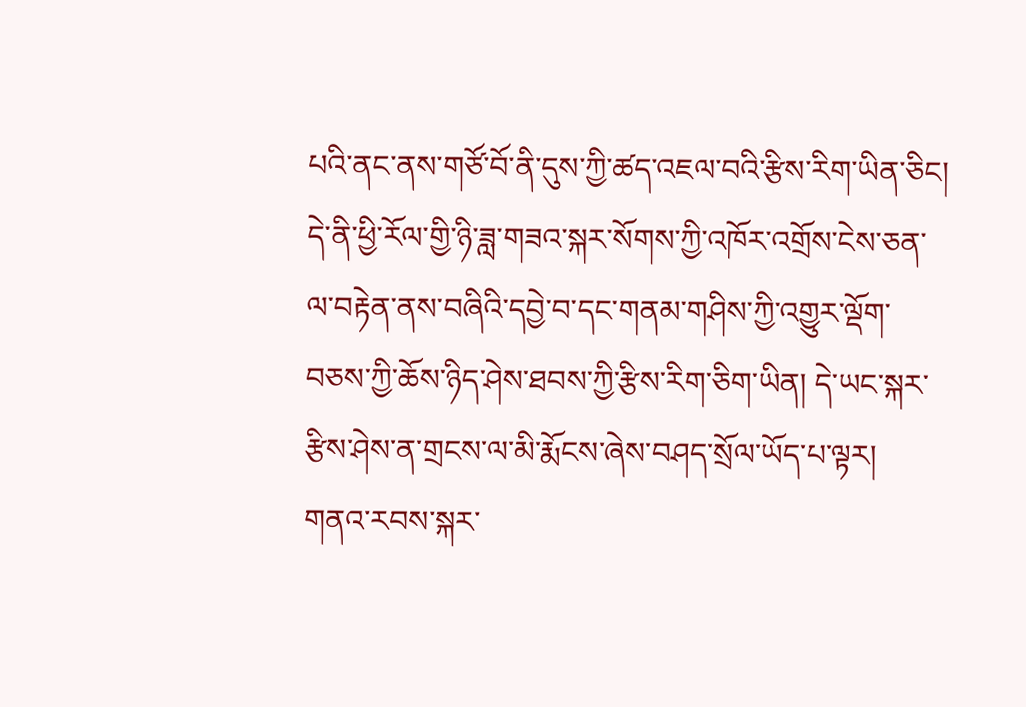པའི་ནང་ནས་གཙོ་བོ་ནི་དུས་ཀྱི་ཚད་འཇལ་བའི་རྩིས་རིག་ཡིན་ཅིང། དེ་ནི་ཕྱི་རོལ་གྱི་ཉི་ཟླ་གཟའ་སྐར་སོགས་ཀྱི་འཁོར་འགྲོས་ངེས་ཅན་ལ་བརྟེན་ནས་བཞིའི་དབྱེ་བ་དང་གནམ་གཤིས་ཀྱི་འགྱུར་ལྡོག་བཅས་ཀྱི་ཆོས་ཉིད་ཤེས་ཐབས་ཀྱི་རྩིས་རིག་ཅིག་ཡིན། དེ་ཡང་སྐར་རྩིས་ཤེས་ན་གྲངས་ལ་མི་རྨོངས་ཞེས་བཤད་སྲོལ་ཡོད་པ་ལྟར། གནའ་རབས་སྐར་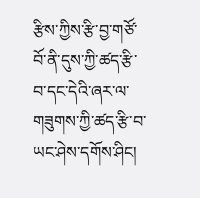རྩིས་ཀྱིས་རྩི་བྱ་གཙོ་བོ་ནི་དུས་ཀྱི་ཚད་རྩི་བ་དང་དེའི་ཞར་ལ་གཟུགས་ཀྱི་ཚད་རྩི་བ་ཡང་ཤེས་དགོས་ཤིང།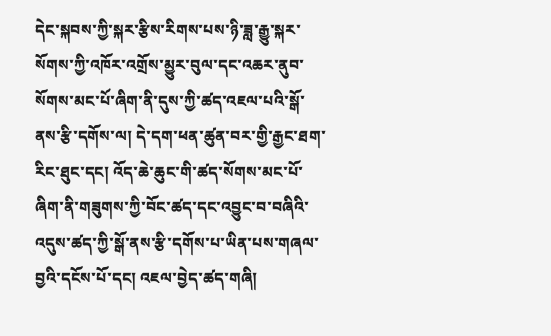དེང་སྐབས་ཀྱི་སྐར་རྩིས་རིགས་པས་ཉི་ཟླ་རྒྱུ་སྐར་སོགས་ཀྱི་འཁོར་འགྲོས་མྱུར་བུལ་དང་འཆར་ནུབ་སོགས་མང་པོ་ཞིག་ནི་དུས་ཀྱི་ཚད་འཇལ་པའི་སྒོ་ནས་རྩི་དགོས་ལ། དེ་དག་ཕན་ཚུན་བར་གྱི་རྒྱང་ཐག་རིང་ཐུང་དང། འོད་ཆེ་ཆུང་གི་ཚད་སོགས་མང་པོ་ཞིག་ནི་གཟུགས་ཀྱི་བོང་ཚད་དང་འབྱུང་བ་བཞིའི་འདུས་ཚད་ཀྱི་སྒོ་ནས་རྩི་དགོས་པ་ཡིན་པས་གཞལ་བྱའི་དངོས་པོ་དང། འཇལ་བྱེད་ཚད་གཞི།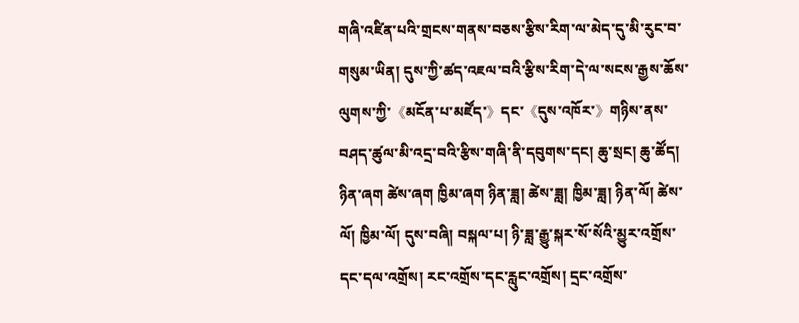གཞི་འཛིན་པའི་གྲངས་གནས་བཅས་རྩིས་རིག་ལ་མེད་དུ་མི་རུང་བ་གསུམ་ཡིན། དུས་ཀྱི་ཚད་འཇལ་བའི་རྩིས་རིག་དེ་ལ་སངས་རྒྱས་ཆོས་ལུགས་ཀྱི་《མངོན་པ་མཛོད་》དང་《དུས་འཁོར་》གཉིས་ནས་བཤད་ཚུལ་མི་འདྲ་བའི་རྩིས་གཞི་ནི་དབུགས་དང། ཆུ་སྲང། ཆུ་ཚོད། ཉིན་ཞག ཚེས་ཞག ཁྱིམ་ཞག ཉིན་ཟླ། ཚེས་ཟླ། ཁྱིམ་ཟླ། ཉིན་ལོ། ཚེས་ལོ། ཁྱིམ་ལོ། དུས་བཞི། བསྐལ་པ། ཉི་ཟླ་རྒྱུ་སྐར་སོ་སོའི་མྱུར་འགྲོས་དང་དལ་འགྲོས། རང་འགྲོས་དང་རླུང་འགྲོས། དྲང་འགྲོས་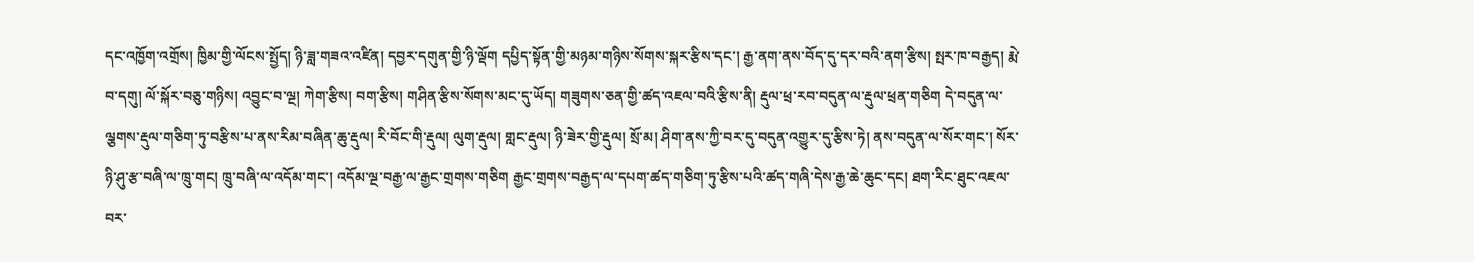དང་འཁྱོག་འགྲོས། ཁྱིམ་གྱི་ལོངས་སྤྱོད། ཉི་ཟླ་གཟའ་འཛིན། དབྱར་དགུན་གྱི་ཉི་ལྡོག དཔྱིད་སྟོན་གྱི་མཉམ་གཉིས་སོགས་སྐར་རྩིས་དང་། རྒྱ་ནག་ནས་བོད་དུ་དར་བའི་ནག་རྩིས། སྤར་ཁ་བརྒྱད། རྨེ་བ་དགུ། ལོ་སྐོར་བཅུ་གཉིས། འབྱུང་བ་ལྔ། ཀེག་རྩིས། བག་རྩིས། གཤིན་རྩིས་སོགས་མང་དུ་ཡོད། གཟུགས་ཅན་གྱི་ཚད་འཇལ་བའི་རྩིས་ནི། རྡུལ་ཕྲ་རབ་བདུན་ལ་རྡུལ་ཕྲན་གཅིག དེ་བདུན་ལ་ལྕགས་རྡུལ་གཅིག་ཏུ་བརྩིས་པ་ནས་རིམ་བཞིན་ཆུ་རྡུལ། རི་བོང་གི་རྡུལ། ལུག་རྡུལ། གླང་རྡུལ། ཉི་ཟེར་གྱི་རྡུལ། སྲོ་མ། ཤིག་ནས་ཀྱི་བར་དུ་བདུན་འགྱུར་དུ་རྩིས་ཏེ། ནས་བདུན་ལ་སོར་གང་། སོར་ཉི་ཤུ་རྩ་བཞི་ལ་ཁྲུ་གང། ཁྲུ་བཞི་ལ་འདོམ་གང་། འདོམ་ལྔ་བརྒྱ་ལ་རྒྱང་གྲགས་གཅིག རྒྱང་གྲགས་བརྒྱད་ལ་དཔག་ཚད་གཅིག་ཏུ་རྩིས་པའི་ཚད་གཞི་དེས་རྒྱ་ཆེ་ཆུང་དང། ཐག་རིང་ཐུང་འཇལ་བར་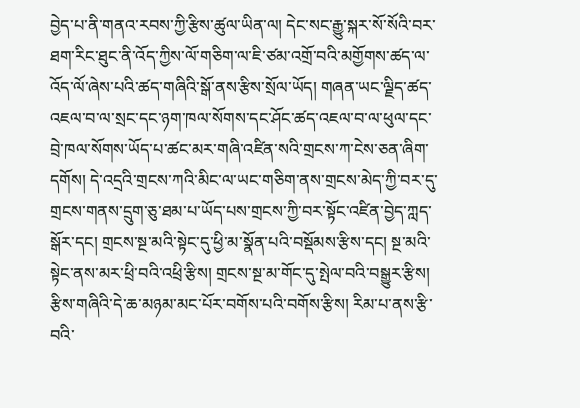བྱེད་པ་ནི་གནའ་རབས་ཀྱི་རྩིས་ཚུལ་ཡིན་ལ། དེང་སང་རྒྱུ་སྐར་སོ་སོའི་བར་ཐག་རིང་ཐུང་ནི་འོད་ཀྱིས་ལོ་གཅིག་ལ་ཇི་ཙམ་འགྲོ་བའི་མགྱོགས་ཚད་ལ་འོད་ལོ་ཞེས་པའི་ཚད་གཞིའི་སྒོ་ནས་རྩིས་སྲོལ་ཡོད། གཞན་ཡང་ལྗིད་ཚད་འཇལ་བ་ལ་སྲང་དང་ཉག་ཁལ་སོགས་དང་ཤོང་ཚད་འཇལ་བ་ལ་ཕུལ་དང་བྲེ་ཁལ་སོགས་ཡོད་པ་ཚང་མར་གཞི་འཛིན་སའི་གྲངས་ཀ་ངེས་ཅན་ཞིག་དགོས། དེ་འདྲའི་གྲངས་ཀའི་མིང་ལ་ཡང་གཅིག་ནས་གྲངས་མེད་ཀྱི་བར་དུ་གྲངས་གནས་དྲུག་ཅུ་ཐམ་པ་ཡོད་པས་གྲངས་ཀྱི་བར་སྟོང་འཛིན་བྱེད་ཀླད་སྒོར་དང། གྲངས་སྔ་མའི་སྟེང་དུ་ཕྱི་མ་སྣོན་པའི་བསྡོམས་རྩིས་དང། སྔ་མའི་སྟེང་ནས་མར་ཕྲི་བའི་འཕྲི་རྩིས། གྲངས་སྔ་མ་གོང་དུ་སྤེལ་བའི་བསྒྱུར་རྩིས། རྩིས་གཞིའི་དེ་ཆ་མཉམ་མང་པོར་བགོས་པའི་བགོས་རྩིས། རིམ་པ་ནས་རྩི་བའི་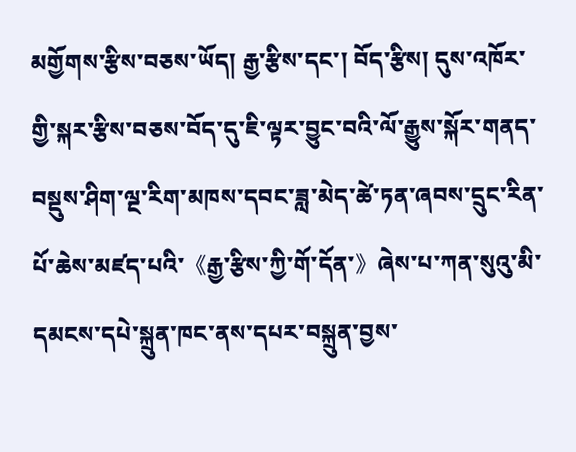མགྱོགས་རྩིས་བཅས་ཡོད། རྒྱ་རྩིས་དང་། བོད་རྩིས། དུས་འཁོར་གྱི་སྐར་རྩིས་བཅས་བོད་དུ་ཇི་ལྟར་བྱུང་བའི་ལོ་རྒྱུས་སྐོར་གནད་བསྡུས་ཤིག་ལྔ་རིག་མཁས་དབང་ཟླ་མེད་ཚེ་ཏན་ཞབས་དྲུང་རིན་པོ་ཆེས་མཛད་པའི་《རྒྱ་རྩིས་ཀྱི་གོ་དོན་》ཞེས་པ་ཀན་སུའུ་མི་དམངས་དཔེ་སྐྲུན་ཁང་ནས་དཔར་བསྐྲུན་བྱས་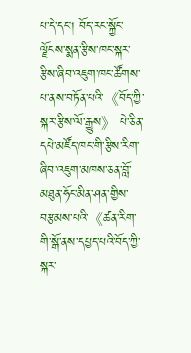པ་དེ་དང། བོད་རང་སྐྱོང་ལྗོངས་སྨན་རྩིས་ཁང་སྐར་རྩིས་ཞིབ་འཇུག་ཁང་ཚོགས་པ་ནས་བཏོན་པའི་《བོད་ཀྱི་སྐར་རྩིས་ལོ་རྒྱུས》 པེ་ཅིན་དཔེ་མཛོད་ཁང་གི་རྩིས་རིག་ཞིབ་འཇུག་མཁས་ཅན་བློ་མཐུན་ཧོང་མིན་ཤན་གྱིས་བརྩམས་པའི་《ཚན་རིག་གི་སྒོ་ནས་དཔྱད་པའི་བོད་ཀྱི་སྐར་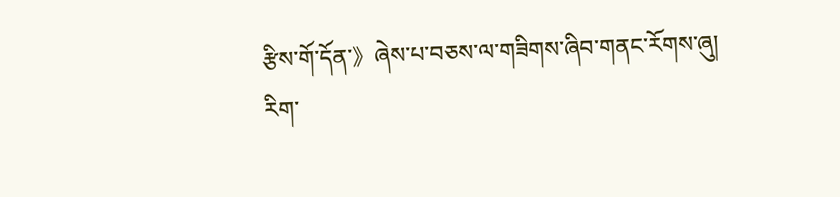རྩིས་གོ་དོན་》ཞེས་པ་བཅས་ལ་གཟིགས་ཞིབ་གནང་རོགས་ཞུ།
རིག་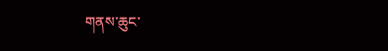གནས་ཆུང་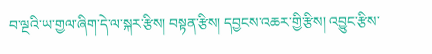བ་ལྔའི་ཡ་གྱལ་ཞིག་དེ་ལ་སྐར་རྩིས། བསྟན་རྩིས། དབྱངས་འཆར་གྱི་རྩིས། འབྱུང་རྩིས་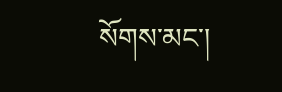སོགས་མང་།